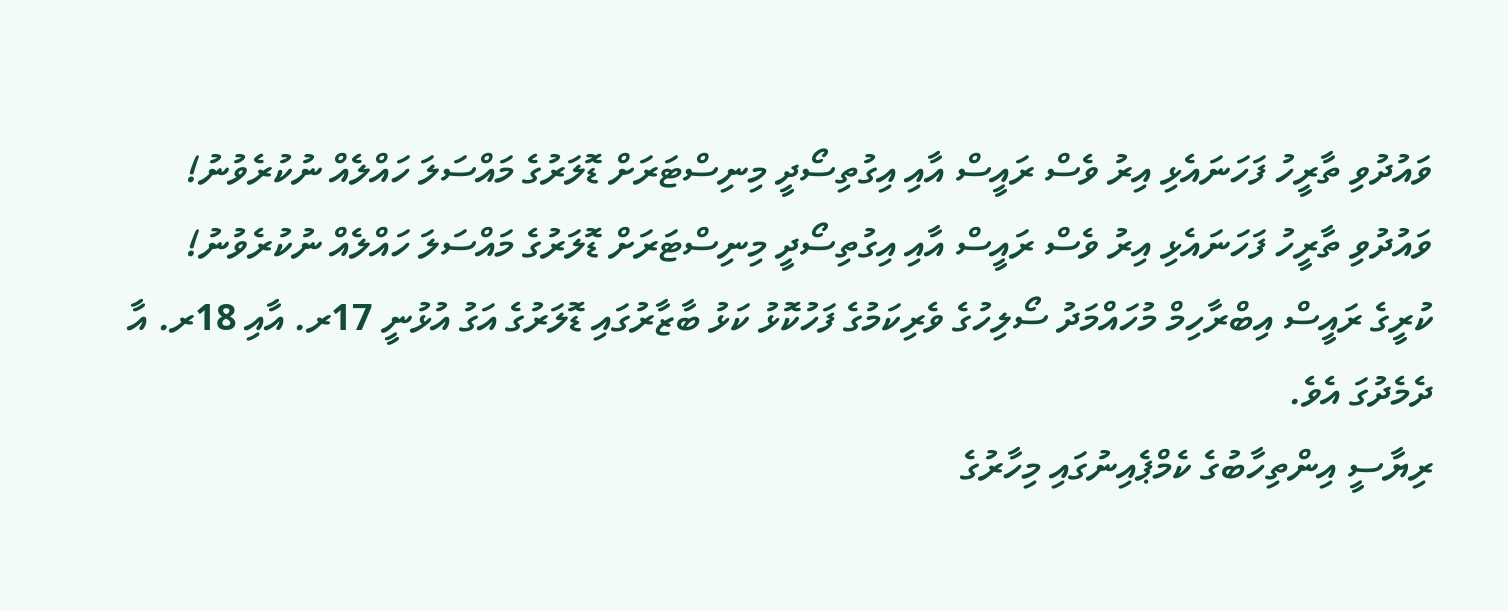ވައުދުވި ތާރީހު ފަހަނައެޅި އިރު ވެސް ރައީސް އާއި އިގުތިސޯދީ މިނިސްޓަރަށް ޑޮލަރުގެ މައްސަލަ ހައްލެއް ނުކުރެވުނު!
ވައުދުވި ތާރީހު ފަހަނައެޅި އިރު ވެސް ރައީސް އާއި އިގުތިސޯދީ މިނިސްޓަރަށް ޑޮލަރުގެ މައްސަލަ ހައްލެއް ނުކުރެވުނު!
ކުރީގެ ރައީސް އިބްރާހިމް މުހައްމަދު ސޯލިހުގެ ވެރިކަމުގެ ފަހުކޮޅު ކަޅު ބާޒާރުގައި ޑޮލަރުގެ އަގު އުޅުނީ 17ރ. އާއި 18ރ. އާ ދެމެދުގަ އެވެ.
ރިޔާސީ އިންތިހާބުގެ ކެމްޕެއިނުގައި މިހާރުގެ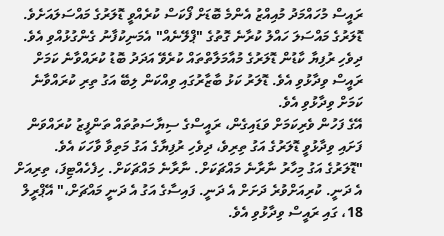ރައީސް މުހައްމަދު މުއިއްޒު އެންމެ ބޮޑަށް ފޯކަސް ކުރެއްވީ ޑޮލަރުގެ މައްސަލައަށެވެ. ޑޮލަރުގެ މައްސަލަ ހައްލު ކުރާނެ ގޮތުގެ "ޕްލޭނެއް" އެމަނިކުފާނު ގެންގުޅުއްވި އެވެ.
ދިވެހި ރުފިޔާ ކާޑުން ޑޮލަރުގެ މުއާމަލާތްތައް ކުރެވޭ އަދަދު ބޮޑު ކުރައްވާނެ ކަމަށް ރައީސް ވިދާޅުވި އެވެ. ޑޮލަރު ކަޅު ބާޒާރުގައި ވިއްކަން ލިބޭ އަގު ތިރި ކުރައްވާނެ ކަމަށް ވިދާޅުވި އެވެ.
އޭގެ ފަހުން ވެރިކަމަށް ވަޑައިގެން، ރައީސްގެ ސިޔާސަތުތައް ތަންފީޒު ކުރައްވަން ފަށައި ވިދާޅުވީ ޑޮލަރުގެ އަގު ތިރިވެ، ދިވެހި ރުފިޔާގެ އަގު މަތިވާ ވާހަކަ އެވެ.
"ޑޮލަރުގެ އަގު މިހާރު ނާރާނެ މައްޗަކަށް. ނާރާނެ މައްޗަކަށް. ހިފެހެއްޓިފަ، ތިރިއަށް އެ ދަނީ. ކުރިއަށްވުރެ ދަށަށް އެ ދަނީ. ފައިސާގެ އަގު އެ ދަނީ މައްޗަށް،" އޭޕްރީލް 18، ގައި ރައީސް ވިދާޅުވި އެވެ.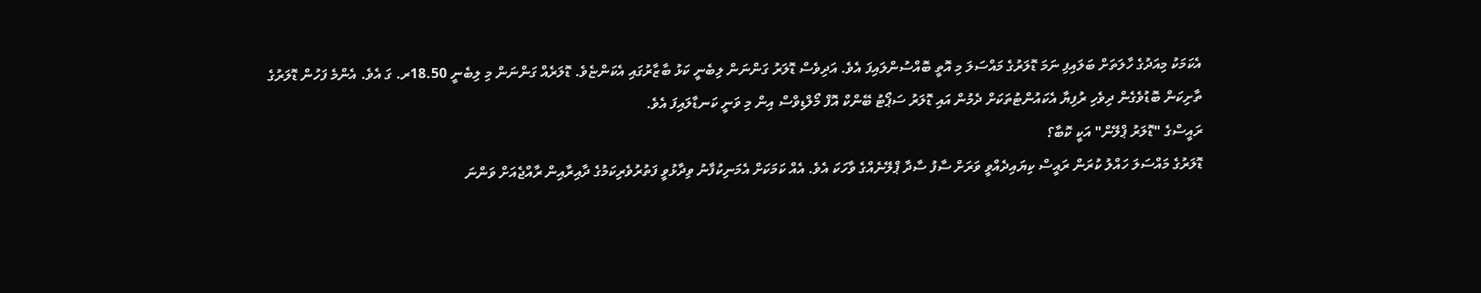އެކަމަކު މިއަދުގެ ހާލަތަށް ބަލައިފި ނަމަ ޑޮލަރުގެ މައްސަލަ މި އޮތީ ބޮއްސުންލައިފަ އެވެ. އަދިވެސް ޑޮލަރު ގަންނަން ލިބެނީ ކަޅު ބާޒާރުގައި އެކަންޏެވެ. ޑޮލަރެއް ގަންނަން މި ލިބެނީ 18.50ރ. ގަ އެވެ. އެންމެ ފަހުން ޑޮލަރުގެ ތާށިކަން ބޮޑުވެގެން ދިވެހި ރުފިޔާ އެކައުންޓުތަކަށް ދެމުން އައި ޑޮލަރު ސަޕޯޓު ބޭންކް އޮފް މޯލްޑިވްސް އިން މި ވަނީ ކަނޑާލައިފަ އެވެ.
ރައީސްގެ "ޑޮލަރު ޕްލޭން" އަކީ ކޮބާ؟
ޑޮލަރުގެ މައްސަލަ ހައްލު ކުރަން ރައީސް ކިޔައިދެއްވީ ވަރަށް ސާފު ސާދާ ޕްލޭނެއްގެ ވާހަކަ އެވެ. އެއް ކަމަކަށް އެމަނިކުފާނު ވިދާޅުވީ ފަތުރުވެރިކަމުގެ ދާއިރާއިން ރާއްޖެއަށް ވަންނަ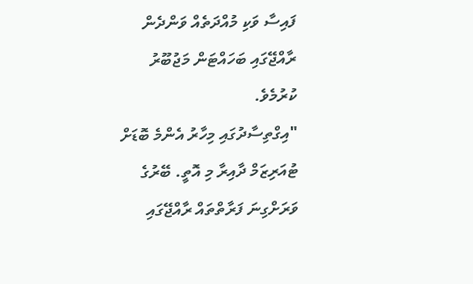ފައިސާ ވަކި މުއްދަތެއް ވަންދެން ރާއްޖޭގައި ބަހައްޓަން މަޖުބޫރު ކުރުމެވެ.
"އިގްތިސާދުގައި މިހާރު އެންމެ ބޮޑަށް ޓުއަރިޒަމް ދާއިރާ މި އޮތީ. ބޭރުގެ ވަރަށްގިނަ ފަރާތްތައް ރާއްޖޭގައި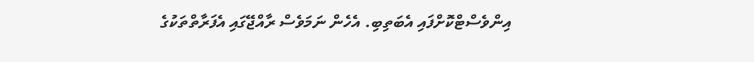އިންވެސްޓްކޮށްފައި އެބަތިބި. އެހެން ނަމަވެސް ރާއްޖޭގައި އެފަރާތްތަކުގެ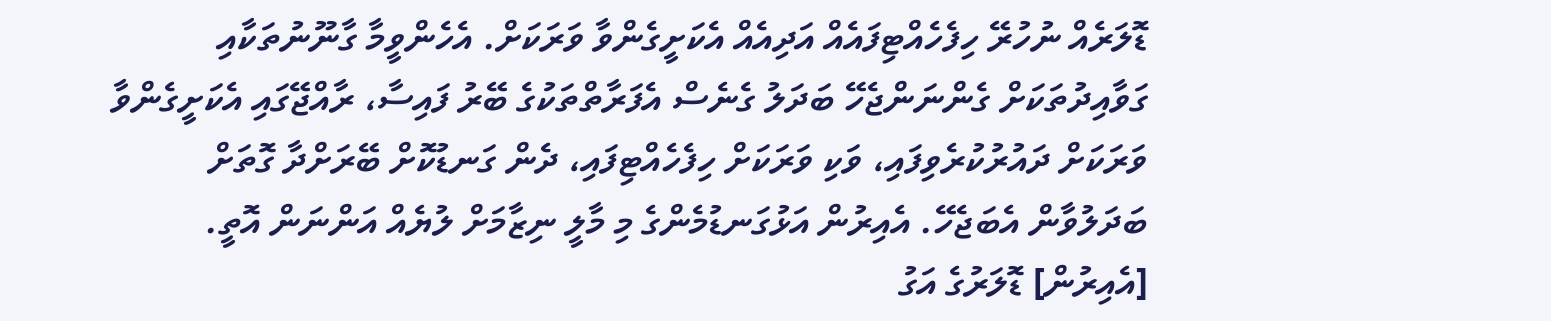ޑޮލަރެއް ނުހުރޭ ހިފެހެއްޓިފައެއް އަދިއެއް އެކަށީގެންވާ ވަރަކަށް. އެހެންވީމާ ގާނޫނުތަކާއި ގަވާއިދުތަކަށް ގެންނަންޖެހޭ ބަދަލު ގެނެސް އެފަރާތްތަކުގެ ބޭރު ފައިސާ، ރާއްޖޭގައި އެކަށީގެންވާ ވަރަކަށް ދައުރުކުރެވިފައި، ވަކި ވަރަކަށް ހިފެހެއްޓިފައި، ދެން ގަނޑުކޮށް ބޭރަށްދާ ގޮތަށް ބަދަލުވާން އެބަޖެހޭ. އެއިރުން އަޅުގަނޑުމެންގެ މި މާލީ ނިޒާމަށް ލުޔެއް އަންނަން އޮތީ. [އެއިރުން] ޑޮލަރުގެ އަގު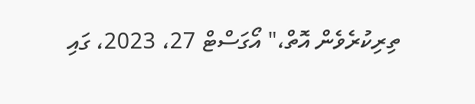ތިރިކުރެވެން އޮތް،" އޯގަސްޓް 27، 2023، ގައި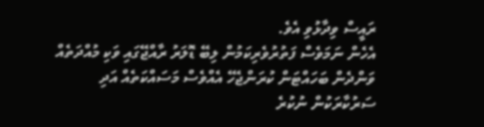ރައީސް ވިދާޅުވި އެވެ.
އެހެން ނަމަވެސް ފަތުރުވެރިކަމުން ލިބޭ ޑޮލަރު ރާއްޖޭގައި ވަކި މުއްދަތެއް ވަންދެން ބަހައްޓަން ކުރަންޖެހޭ އެއްވެސް މަސައްކަތެއް އަދި ސަރުކާރަކުން ނުކުރެ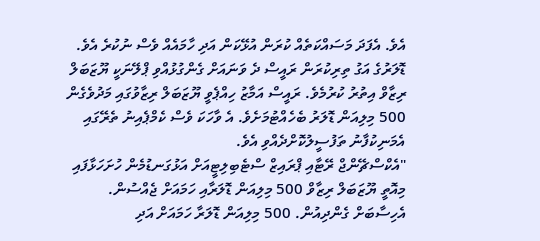އެވެ. އެފަދަ މަސައްކަތެއް ކުރަން އުޅޭކަން އަދި ހާމައެއް ވެސް ނުކުރެ އެވެ.
ޑޮލަރުގެ އަގު ތިރިކުރަން ރައީސް ދެ ވަނައަށް ގެންގުޅުއްވި ޕްލޭނަކީ ޔޫޒަބަލް ރިޒާވް އިތުރު ކުރުމެވެ. ރައީސް އަމާޒު ހިއްޕެވީ ޔޫޒަބަލް ރިޒާވުގައި މަދުވެގެން 500 މިލިއަން ޑޮލަރު ބެހެއްޓުމަށެވެ. އެ ވާހަކަ ވެސް ކެމްޕެއިނު ތެރޭގައި އެމަނިކުފާނު ތަފުސީލުކޮށްދެއްވި އެވެ.
"އެކްސްޗޭންޖް ރޭޓާއި ޕްރައިޒް ސްޓެބިލިޓީއަށް އަޅުގަނޑުމެން ހުށަހަޅާފައި މިއޮތީ ޔޫޒަބަލް ރިޒާވް 500 މިލިއަން ޑޮލަރާއި ހަމައަށް ޖެއްސުން. އެހިސާބަށް ގެންދިއުން. 500 މިލިއަން ޑޮލަރާ ހަމައަށް އަދި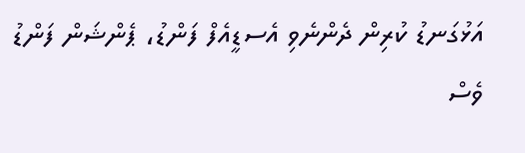އަޅުގަނޑު ކުރިން ދެންނެވި އެސޑީއެފް ފަންޑު، ޕެންޝަން ފަންޑު ވެސް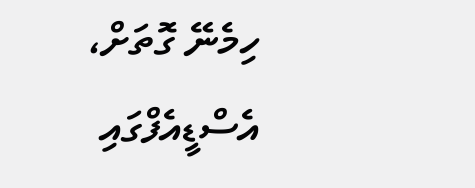ހިމެނޭ ގޮތަށް، އެސްޑީއެފްގައި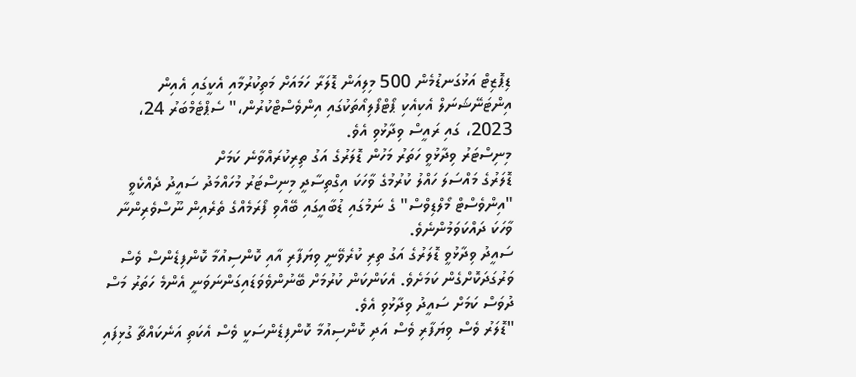ޑިޕޮޒިޓް އަޅުގަނޑުމެން 500 މިލިއަން ޑޮލަރާ ހަމައަށް މަތިކުރުމާއި އެކީގައި އެއިން އިންޓަނޭޝަނަލް އެކިއެކި ޕޯޓްފޯލިއޯތަކުގައި އިންވެސްޓްކުރުން،" ސެޕްޓެމްބަރު 24، 2023، ގައި ރައީސް ވިދާޅުވި އެވެ.
މިނިސްޓަރު ވިދާޅުވީ ހަތަރު މަހުން ޑޮލަރުގެ އަގު ތިރިކުރައްވާނެ ކަމަށް
ޑޮލަރުގެ މައްސަލަ ހައްލު ކުރުމުގެ ވާހަކަ އިގްތިސާދީ މިނިސްޓަރު މުހައްމަދު ސައީދު ދެއްކެވީ "އިންވެސްޓް މޯލްޑިވްސް" ގެ ނަމުގައި ޑުބާއީގައި ބޭއްވި ފޯރަމެއްގެ ތެރެއިން ނޫސްވެރިންނާ ވާހަކަ ދައްކަވަމުންނެވެ.
ސައީދު ވިދާޅުވީ ޑޮލަރުގެ އަގު ތިރި ކުރެވޭނީ ވިޔަފާރި އާއި ކޮންސިއުމާ ކޮންފިޑެންސް ވެސް ވަރުގަދަކޮށްގެން ކަމަށެވެ. އެކަންކަން ކުރުމަށް ބޭނުންވެވަޑައިގަންނަވަނީ އެންމެ ހަތަރު މަސް ދުވަސް ކަމަށް ސައީދު ވިދާޅުވި އެވެ.
"ޑޮލަރު ވެސް ވިޔަފާރި ވެސް އަދި ކޮންސިއުމާ ކޮންފިޑެންސަކީ ވެސް އެކަތި އަނެކައްޗާ ގުޅިފައި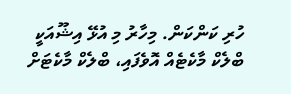ހުރި ކަންކަން. މިހާރު މި އުޅޭ އިޝޫއަކީ ބްލެކް މާކެޓެއް އޮވެފައި، ބްލެކް މާކެޓަށް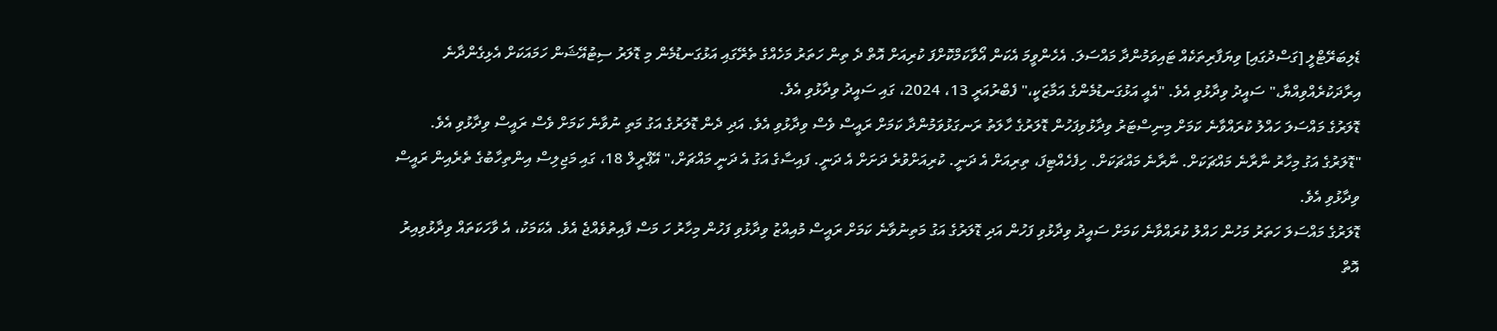ޑެލިބަރޭޓްލީ [ގަސްދުގައި] ވިޔަފާރިތަކެއް ޓައިވަމުންދާ މައްސަލަ. އެހެންވީމަ އެކަން އޯވާކަމްކޮށްފަ ކުރިއަށް އޮތް ދެ ތިން ހަތަރު މަހެއްގެ ތެރޭގައި އަޅުގަނޑުމެން މި ޑޮލަރު ސިޓުއޭޝަން ހަމައަކަށް އެޅިގެންދާނެ އިރާދަކުރެއްވިއްޔާ،" ސައީދު ވިދާޅުވި އެވެ. "އެއީ އަޅުގަނޑުމެންގެ އަމާޒަކީ،" ފެބްރުއަރީ 13، 2024، ގައި ސައީދު ވިދާޅުވި އެވެ.
ޑޮލަރުގެ މައްސަލަ ހައްލު ކުރައްވާނެ ކަމަށް މިނިސްޓަރު ވިދާޅުވިފަހުން ޑޮލަރުގެ ހާލަތު ރަނގަޅުވަމުންދާ ކަމަށް ރައީސް ވެސް ވިދާޅުވި އެވެ. އަދި ދެން ޑޮލަރުގެ އަގު މަތި ނުވާނެ ކަމަށް ވެސް ރައީސް ވިދާޅުވި އެވެ.
"ޑޮލަރުގެ އަގު މިހާރު ނާރާނެ މައްޗަކަށް. ނާރާނެ މައްޗަކަށް. ހިފެހެއްޓިފަ، ތިރިއަށް އެ ދަނީ. ކުރިއަށްވުރެ ދަށަށް އެ ދަނީ. ފައިސާގެ އަގު އެ ދަނީ މައްޗަށް،" އޭޕްރީލް 18، ގައި މަޖިލިސް އިންތިހާބުގެ ތެރެއިން ރައީސް ވިދާޅުވި އެވެ.
ޑޮލަރުގެ މައްސަލަ ހަތަރު މަހުން ހައްލު ކުރައްވާނެ ކަމަށް ސައީދު ވިދާޅުވި ފަހުން އަދި ޑޮލަރުގެ އަގު މަތިނުވާނެ ކަމަށް ރައީސް މުއިއްޒު ވިދާޅުވި ފަހުން މިހާރު ހަ މަސް ފާއިތުވެއްޖެ އެވެ. އެކަމަކު، އެ ވާހަކަތައް ވިދާޅުވިއިރު އޮތް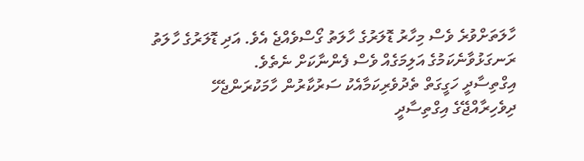ހާލަތަށްވުރެ ވެސް މިހާރު ޑޮލަރުގެ ހާލަތު ގޯސްވެއްޖެ އެވެ. އަދި ޑޮލަރުގެ ހާލަތު ރަނގަޅުވާނެކަމުގެ އަލިމަގެއް ވެސް ފެންނާކަށް ނެތެވެ.
އިގްތިސާދީ ހަގީގަތް ތެދުވެރިކަމާއެކު ސަރުކާރުން ހާމަކުރަންޖެހޭ
ދިވެހިރާއްޖޭގެ އިގްތިސާދީ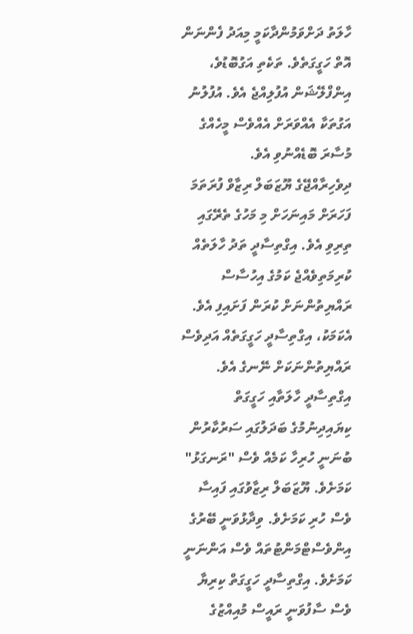ހާލަތު ދަށްވަމުންދާކަމީ މިއަދު ފެންނަން އޮތް ހަގީގަތެވެ. ތަކެތި އަގުބޮޑުވެ، އިންފްލޭޝަން އުފުލިއްޖެ އެވެ. އުފުލުނު އަގުތަކާ އެއްވަރަށް އެއްވެސް މީހެއްގެ މުސާރަ ބޮޑެއްނުވި އެވެ.
ދިވެހިރާއްޖޭގެ ޔޫޒަބަލް ރިޒާވް ފުރަތަމަ ފަހަރަށް މައިނަހަށް މި މަހުގެ ތެރޭގައި ތިރިވި އެވެ. އިގްތިސާދީ ތަދު ހާލަތެއް ކުރިމަތިވެއްޖެ ކަމުގެ އިހުސާސް ރައްޔިތުންނަށް ކުރަން ފަށައިފި އެވެ. އެކަމަކު، އިގްތިސާދީ ހަގީގަތެއް އަދިވެސް ރައްޔިތުންނަކަށް ނޭނގެ އެވެ.
އިގްތިސާދީ ހާލަތާއި ހަގީގަތް ކިޔައިދިނުމުގެ ބަދަލުގައި ސަރުކާރުން ބުނަނީ ހުރިހާ ކަމެއް ވެސް "ރަނގަޅު" ކަމަށެވެ. ޔޫޒަބަލް ރިޒާވުގައި ފައިސާ ވެސް ހުރި ކަމަށެވެ. ވިދާޅުވަނީ ބޭރުގެ އިންވެސްޓްމަންޓުތައް ވެސް އަންނަނީ ކަމަށެވެ. އިގްތިސާދީ ހަގީގަތް ކިރިޔާ ވެސް ސާފުވަނީ ރައީސް މުއިއްޒުގެ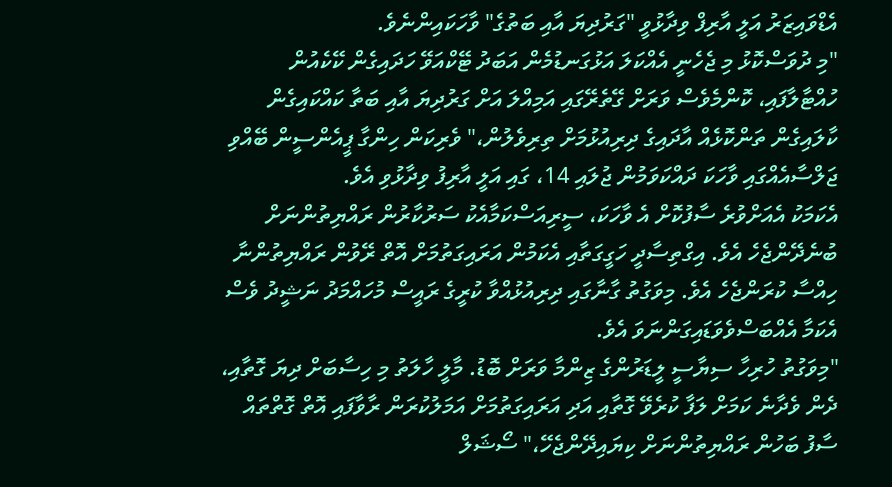އެޑްވައިޒަރު އަލީ އާރިފް ވިދާޅުވީ "ގަރުދިޔަ އާއި ބަތުގެ" ވާހަކައިންނެވެ.
"މި ދުވަސްކޮޅު މި ޖެހެނީ އެއްކަލަ އަޅުގަނޑުމެން އަބަދު ޓޭކްއަވޭ ހަދައިގެން ކޭކެއުން ހުއްޓާލާފައި، ކޮންމެވެސް ވަރަށް ގޭތެރޭގައި އަމިއްލަ އަށް ގަރުދިޔަ އާއި ބަތާ ކައްކައިގެން ކާލައިގެން ތަންކޮޅެއް އާދައިގެ ދިރިއުޅުމަށް ތިރިވެލުން،" ވެރިކަން ހިންގާ ޕީއެންސީން ބޭއްވި ޖަލްސާއެއްގައި ވާހަކަ ދައްކަވަމުން ޖުލައި 14، ގައި އަލީ އާރިފު ވިދާޅުވި އެވެ.
އެކަމަކު އެއަށްވުރެ ސާފުކޮށް އެ ވާހަކަ، ސީރިއަސްކަމާއެކު ސަރުކާރުން ރައްޔިތުންނަށް ބުނެދޭންޖެހެ އެވެ. އިގްތިސާދީ ހަގީގަތާއި އެކަމުން އަރައިގަތުމަށް އޮތް ރޭވުން ރައްޔިތުންނާ ހިއްސާ ކުރަންޖެހެ އެވެ. މިވަގުތު ގާނާގައި ދިރިއުޅުއްވާ ކުރީގެ ރައީސް މުހައްމަދު ނަޝީދު ވެސް އެކަމާ އެއްބަސްވެވަޑައިގަންނަވަ އެވެ.
"މިވަގުތު ހުރިހާ ސިޔާސީ ލީޑަރުންގެ ޒިންމާ ވަރަށް ބޮޑު. މާލީ ހާލަތު މި ހިސާބަށް ދިޔަ ގޮތާއި، ދެން ވެދާނެ ކަމަށް ލަފާ ކުރެވޭ ގޮތާއި އަދި އަރައިގަތުމަށް އަމަލުކުރަން ރާވާފައި އޮތް ގޮތްތައް ސާފު ބަހުން ރައްޔިތުންނަށް ކިޔައިދޭންޖެހޭ،" ސޯޝަލް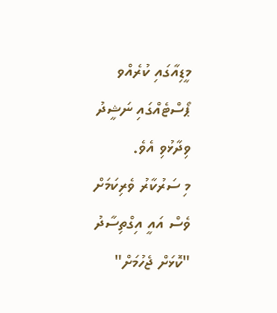މީޑިއާގައި ކުރެއްވ ޕޯސްޓެއްގައި ނަޝީދު ވިދާޅުވި އެވެ.
މި ސަރުކާރު ވެރިކަމަށް ވެސް އައީ އިގްތިސާދު "ކޮޅަށް ޖެހުމަށް"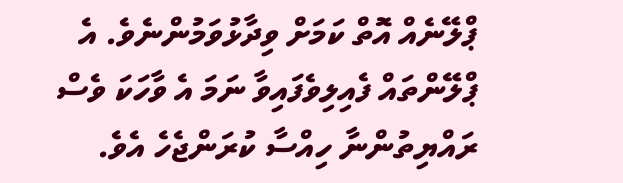ޕްލޭނެއް އޮތް ކަމަށް ވިދާޅުވަމުންނެވެ. އެ ޕްލޭންތައް ފެއިލިވެފައިވާ ނަމަ އެ ވާހަކަ ވެސް ރައްޔިތުންނާ ހިއްސާ ކުރަންޖެހެ އެވެ.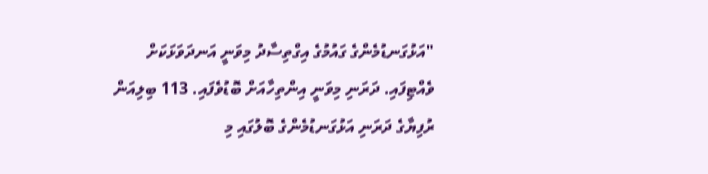"އަޅުގަނޑުމެންގެ ގައުމުގެ އިގްތިސާދު މިވަނީ އަނދަވަޅަކަށް ވެއްޓިފައި. ދަރަނި މިވަނީ އިންތިހާއަށް ބޮޑުވެފައި. 113 ބިލިއަން ރުފިޔާގެ ދަރަނި އަޅުގަނޑުމެންގެ ބޮލުގައި މި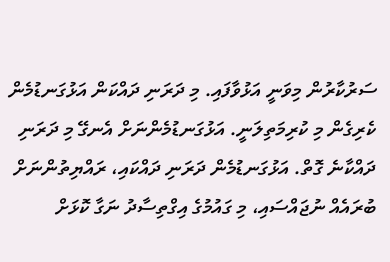ސަރުކާރުން މިވަނީ އަޅުވާފައި. މި ދަރަނި ދައްކަން އަޅުގަނޑުމެން ކެރިގެން މި ކުރިމަތިލަނީ. އަޅުގަނޑުމެންނަށް އެނގޭ މި ދަރަނި ދައްކާނެ ގޮތް. އަޅުގަނޑުމެން ދަރަނި ދައްކައި، ރައްޔިތުންނަށް ބުރައެއް ނުޖައްސައި، މި ގައުމުގެ އިގްތިސާދު ނަގާ ކޮޅަށް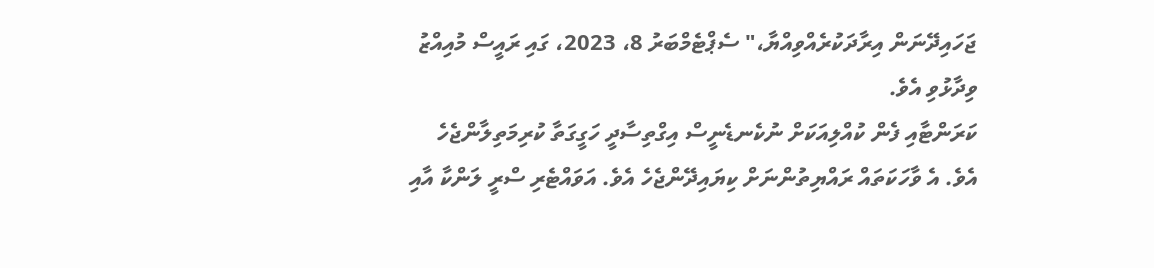ޖަހައިދޭނަން އިރާދަކުރެއްވިއްޔާ،" ސެޕްޓެމްބަރު 8، 2023، ގައި ރައީސް މުއިއްޒު ވިދާޅުވި އެވެ.
ކަރަންޓާއި ފެން ކުއްލިއަކަށް ނުކެނޑެނީސް އިގްތިސާދީ ހަގީގަތާ ކުރިމަތިލާންޖެހެ އެވެ. އެ ވާހަކަތައް ރައްޔިތުންނަށް ކިޔައިދޭންޖެހެ އެވެ. އަވައްޓެރި ސްރީ ލަންކާ އާއި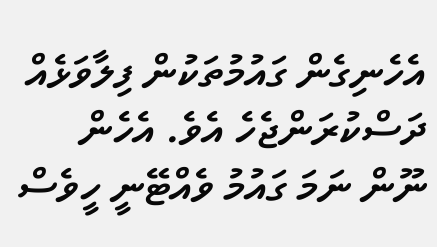އެހެނިގެން ގައުމުތަކުން ފިލާވަޅެއް ދަސްކުރަންޖެހެ އެވެ. އެހެން ނޫން ނަމަ ގައުމު ވެއްޓޭނީ ހީވެސް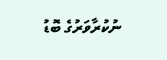ނުކުރާވަރުގެ ބޮޑު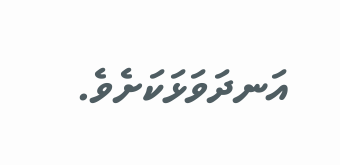އަނދަވަޅަކަށެވެ.